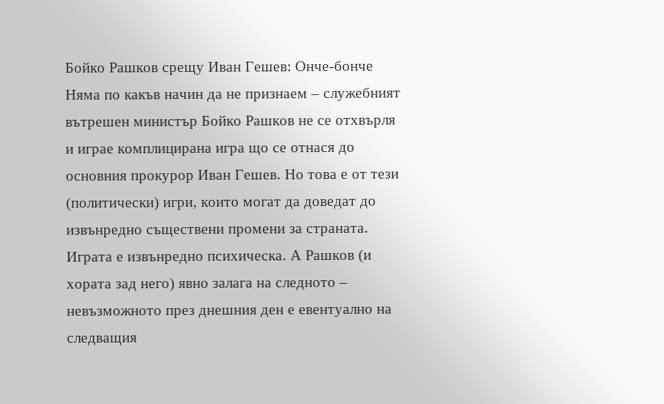Бойко Рашков срещу Иван Гешев: Онче-бонче
Няма по какъв начин да не признаем – служебният вътрешен министър Бойко Рашков не се отхвърля и играе комплицирана игра що се отнася до основния прокурор Иван Гешев. Но това е от тези (политически) игри, които могат да доведат до извънредно съществени промени за страната.
Играта е извънредно психическа. А Рашков (и хората зад него) явно залага на следното – невъзможното през днешния ден е евентуално на следващия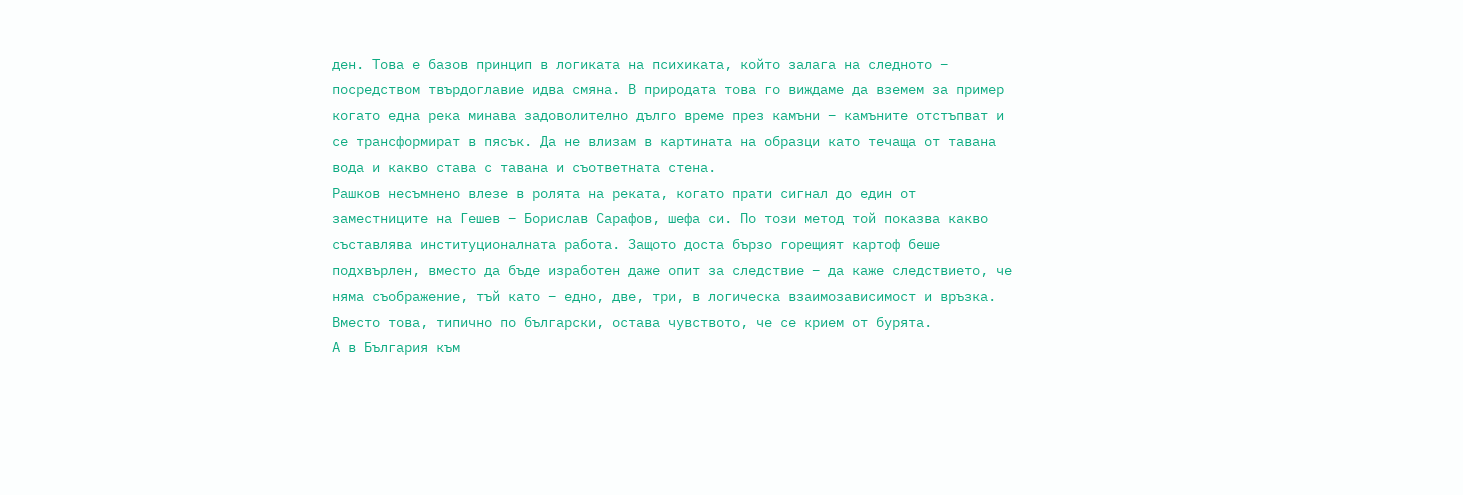ден. Това е базов принцип в логиката на психиката, който залага на следното – посредством твърдоглавие идва смяна. В природата това го виждаме да вземем за пример когато една река минава задоволително дълго време през камъни – камъните отстъпват и се трансформират в пясък. Да не влизам в картината на образци като течаща от тавана вода и какво става с тавана и съответната стена.
Рашков несъмнено влезе в ролята на реката, когато прати сигнал до един от заместниците на Гешев – Борислав Сарафов, шефа си. По този метод той показва какво съставлява институционалната работа. Защото доста бързо горещият картоф беше подхвърлен, вместо да бъде изработен даже опит за следствие – да каже следствието, че няма съображение, тъй като – едно, две, три, в логическа взаимозависимост и връзка. Вместо това, типично по български, остава чувството, че се крием от бурята.
А в България към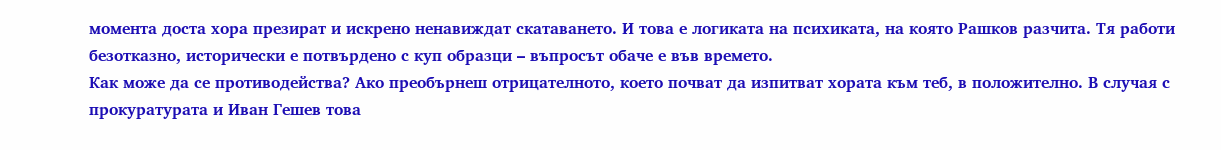момента доста хора презират и искрено ненавиждат скатаването. И това е логиката на психиката, на която Рашков разчита. Тя работи безотказно, исторически е потвърдено с куп образци – въпросът обаче е във времето.
Как може да се противодейства? Ако преобърнеш отрицателното, което почват да изпитват хората към теб, в положително. В случая с прокуратурата и Иван Гешев това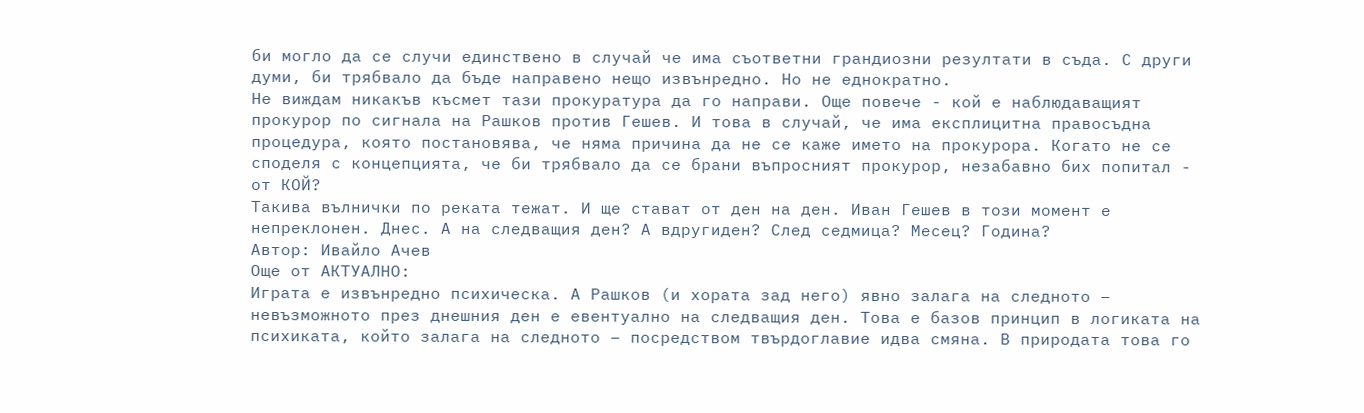би могло да се случи единствено в случай че има съответни грандиозни резултати в съда. С други думи, би трябвало да бъде направено нещо извънредно. Но не еднократно.
Не виждам никакъв късмет тази прокуратура да го направи. Още повече - кой е наблюдаващият прокурор по сигнала на Рашков против Гешев. И това в случай, че има експлицитна правосъдна процедура, която постановява, че няма причина да не се каже името на прокурора. Когато не се споделя с концепцията, че би трябвало да се брани въпросният прокурор, незабавно бих попитал - от КОЙ?
Такива вълнички по реката тежат. И ще стават от ден на ден. Иван Гешев в този момент е непреклонен. Днес. А на следващия ден? А вдругиден? След седмица? Месец? Година?
Автор: Ивайло Ачев
Още от АКТУАЛНО:
Играта е извънредно психическа. А Рашков (и хората зад него) явно залага на следното – невъзможното през днешния ден е евентуално на следващия ден. Това е базов принцип в логиката на психиката, който залага на следното – посредством твърдоглавие идва смяна. В природата това го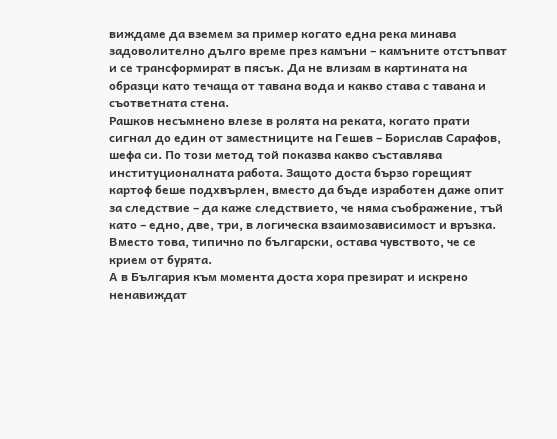виждаме да вземем за пример когато една река минава задоволително дълго време през камъни – камъните отстъпват и се трансформират в пясък. Да не влизам в картината на образци като течаща от тавана вода и какво става с тавана и съответната стена.
Рашков несъмнено влезе в ролята на реката, когато прати сигнал до един от заместниците на Гешев – Борислав Сарафов, шефа си. По този метод той показва какво съставлява институционалната работа. Защото доста бързо горещият картоф беше подхвърлен, вместо да бъде изработен даже опит за следствие – да каже следствието, че няма съображение, тъй като – едно, две, три, в логическа взаимозависимост и връзка. Вместо това, типично по български, остава чувството, че се крием от бурята.
А в България към момента доста хора презират и искрено ненавиждат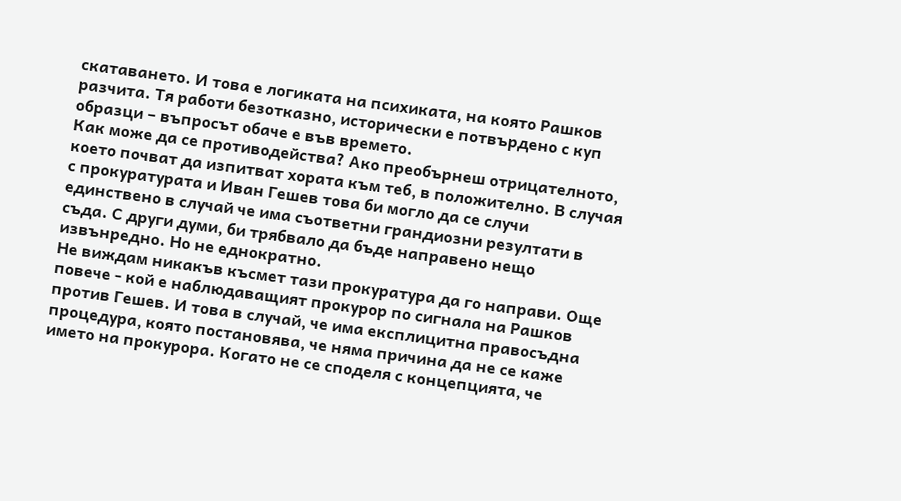скатаването. И това е логиката на психиката, на която Рашков разчита. Тя работи безотказно, исторически е потвърдено с куп образци – въпросът обаче е във времето.
Как може да се противодейства? Ако преобърнеш отрицателното, което почват да изпитват хората към теб, в положително. В случая с прокуратурата и Иван Гешев това би могло да се случи единствено в случай че има съответни грандиозни резултати в съда. С други думи, би трябвало да бъде направено нещо извънредно. Но не еднократно.
Не виждам никакъв късмет тази прокуратура да го направи. Още повече - кой е наблюдаващият прокурор по сигнала на Рашков против Гешев. И това в случай, че има експлицитна правосъдна процедура, която постановява, че няма причина да не се каже името на прокурора. Когато не се споделя с концепцията, че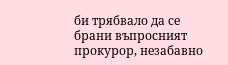би трябвало да се брани въпросният прокурор, незабавно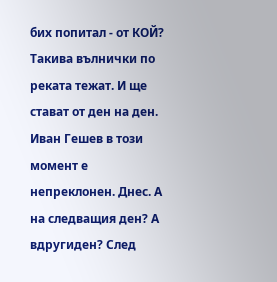бих попитал - от КОЙ?
Такива вълнички по реката тежат. И ще стават от ден на ден. Иван Гешев в този момент е непреклонен. Днес. А на следващия ден? А вдругиден? След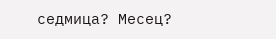седмица? Месец?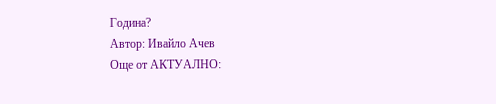Година?
Автор: Ивайло Ачев
Още от АКТУАЛНО: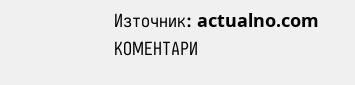Източник: actualno.com
КОМЕНТАРИ